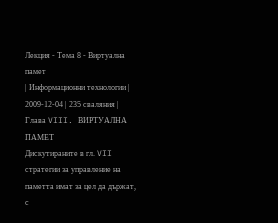Лекция - Тема 8 - Виртуална памет
| Информационни технологии | 2009-12-04 | 235 сваляния |
Глава VIII. ВИРТУАЛНА ПАМЕТ
Дискутираните в гл. VII стратегии за управление на паметта имат за цел да държат, с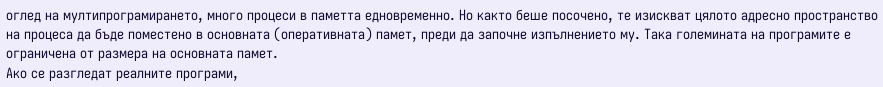оглед на мултипрограмирането, много процеси в паметта едновременно. Но както беше посочено, те изискват цялото адресно пространство на процеса да бъде поместено в основната (оперативната) памет, преди да започне изпълнението му. Така големината на програмите е ограничена от размера на основната памет.
Ако се разгледат реалните програми,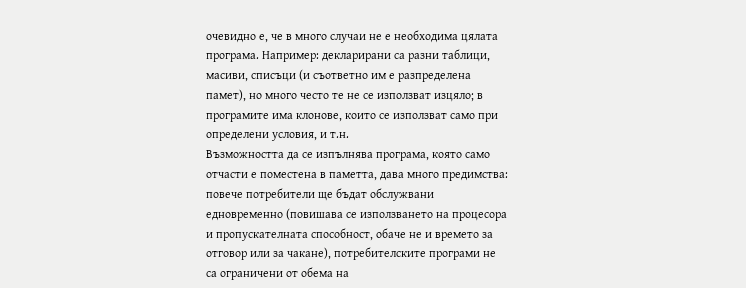очевидно е, че в много случаи не е необходима цялата програма. Например: декларирани са разни таблици, масиви, списъци (и съответно им е разпределена памет), но много често те не се използват изцяло; в програмите има клонове, които се използват само при определени условия, и т.н.
Възможността да се изпълнява програма, която само отчасти е поместена в паметта, дава много предимства: повече потребители ще бъдат обслужвани едновременно (повишава се използването на процесора и пропускателната способност, обаче не и времето за отговор или за чакане), потребителските програми не са ограничени от обема на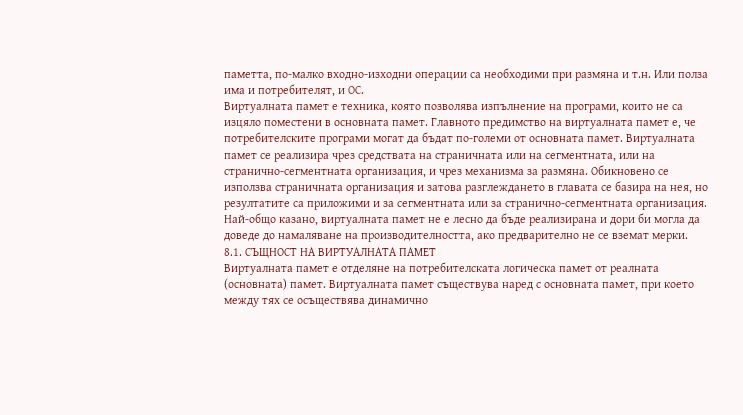паметта, по-малко входно-изходни операции са необходими при размяна и т.н. Или полза има и потребителят, и ОС.
Виртуалната памет е техника, която позволява изпълнение на програми, които не са изцяло поместени в основната памет. Главното предимство на виртуалната памет е, че потребителските програми могат да бъдат по-големи от основната памет. Виртуалната памет се реализира чрез средствата на страничната или на сегментната, или на странично-сегментната организация, и чрез механизма за размяна. Обикновено се използва страничната организация и затова разглеждането в главата се базира на нея, но резултатите са приложими и за сегментната или за странично-сегментната организация. Най-общо казано, виртуалната памет не е лесно да бъде реализирана и дори би могла да доведе до намаляване на производителността, ако предварително не се вземат мерки.
8.1. СЪЩНОСТ НА ВИРТУАЛНАТА ПАМЕТ
Виртуалната памет е отделяне на потребителската логическа памет от реалната (основната) памет. Виртуалната памет съществува наред с основната памет, при което между тях се осъществява динамично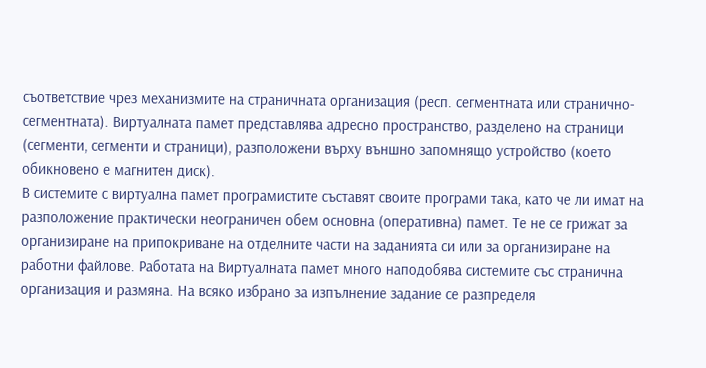съответствие чрез механизмите на страничната организация (респ. сегментната или странично-сегментната). Виртуалната памет представлява адресно пространство, разделено на страници (сегменти, сегменти и страници), разположени върху външно запомнящо устройство (което обикновено е магнитен диск).
В системите с виртуална памет програмистите съставят своите програми така, като че ли имат на разположение практически неограничен обем основна (оперативна) памет. Те не се грижат за организиране на припокриване на отделните части на заданията си или за организиране на работни файлове. Работата на Виртуалната памет много наподобява системите със странична организация и размяна. На всяко избрано за изпълнение задание се разпределя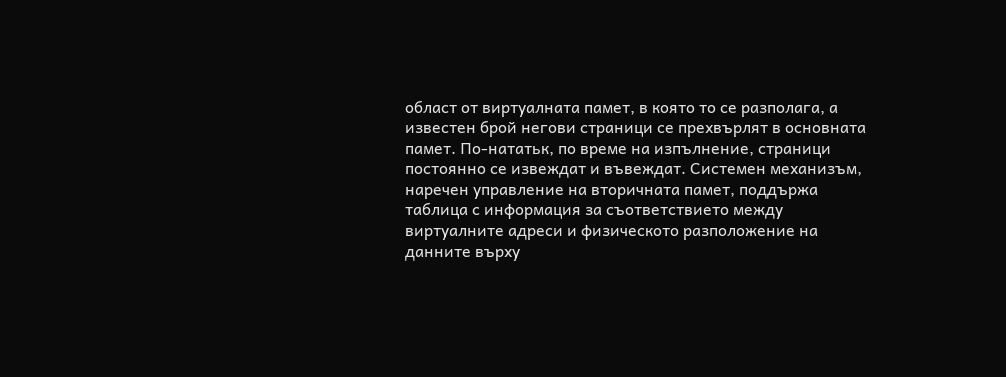област от виртуалната памет, в която то се разполага, а известен брой негови страници се прехвърлят в основната памет. По-нататьк, по време на изпълнение, страници постоянно се извеждат и въвеждат. Системен механизъм, наречен управление на вторичната памет, поддържа таблица с информация за съответствието между виртуалните адреси и физическото разположение на данните върху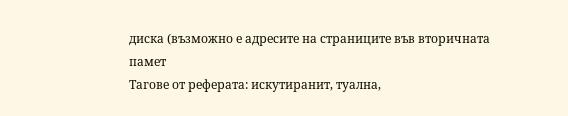диска (възможно е адресите на страниците във вторичната памет
Тагове от реферата: искутиранит, туална,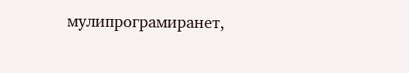мулипрограмиранет,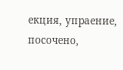екция, упраение, посочено,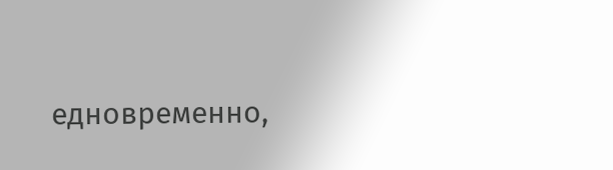едновременно,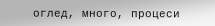оглед, много, процеси